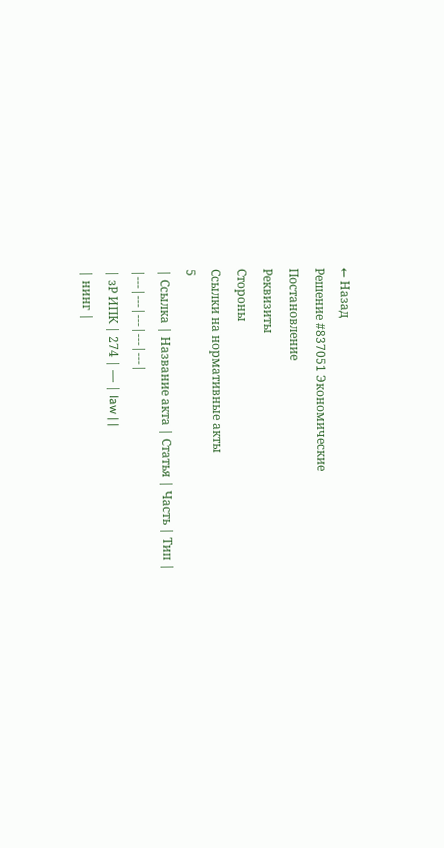← Назад
Решение #837051 Экономические
Постановление
Реквизиты
Стороны
Ссылки на нормативные акты
5
| Ссылка | Название акта | Статья | Часть | Тип |
|---|---|---|---|---|
| зР ИПК | 274 | — | law | |
| нинг |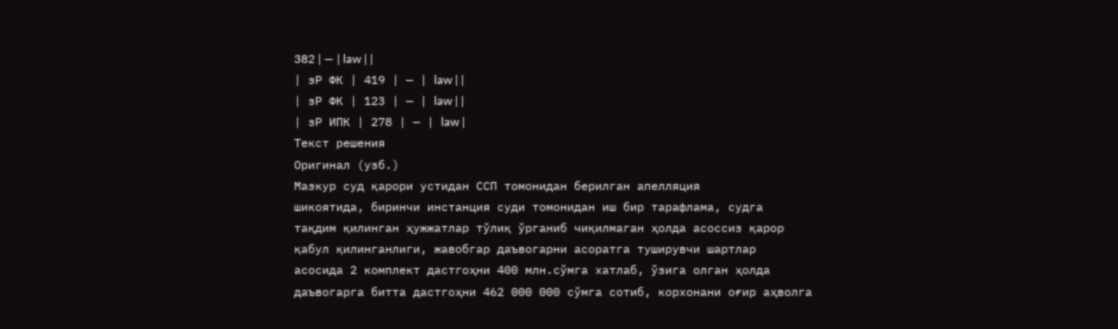382 | — | law | |
| зР ФК | 419 | — | law | |
| зР ФК | 123 | — | law | |
| зР ИПК | 278 | — | law |
Текст решения
Оригинал (узб.)
Мазкур суд қарори устидан ССП томонидан берилган апелляция
шикоятида, биринчи инстанция суди томонидан иш бир тарафлама, судга
тақдим қилинган ҳужжатлар тўлиқ ўрганиб чиқилмаган ҳолда асоссиз қарор
қабул қилинганлиги, жавобгар даъвогарни асоратга туширувчи шартлар
асосида 2 комплект дастгоҳни 400 млн.сўмга хатлаб, ўзига олган ҳолда
даъвогарга битта дастгоҳни 462 000 000 сўмга сотиб, корхонани оғир аҳволга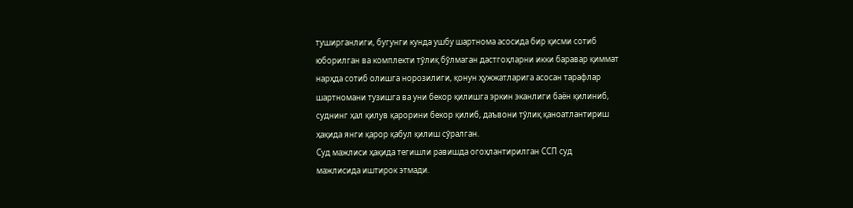туширганлиги, бугунги кунда ушбу шартнома асосида бир қисми сотиб
юборилган ва комплекти тўлиқ бўлмаган дастгоҳларни икки баравар қиммат
нарҳда сотиб олишга норозилиги, қонун ҳужжатларига асосан тарафлар
шартномани тузишга ва уни бекор қилишга эркин эканлиги баён қилиниб,
суднинг ҳал қилув қарорини бекор қилиб, даъвони тўлиқ қаноатлантириш
ҳақида янги қарор қабул қилиш сўралган.
Суд мажлиси ҳақида тегишли равишда огоҳлантирилган ССП суд
мажлисида иштирок этмади.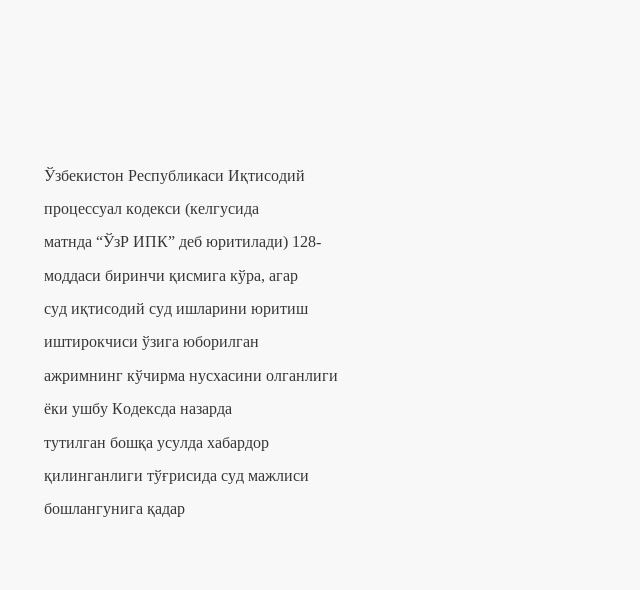Ўзбекистон Республикаси Иқтисодий процессуал кодекси (келгусида
матнда “ЎзР ИПК” деб юритилади) 128-моддаси биринчи қисмига кўра, агар
суд иқтисодий суд ишларини юритиш иштирокчиси ўзига юборилган
ажримнинг кўчирма нусхасини олганлиги ёки ушбу Кодексда назарда
тутилган бошқа усулда хабардор қилинганлиги тўғрисида суд мажлиси
бошлангунига қадар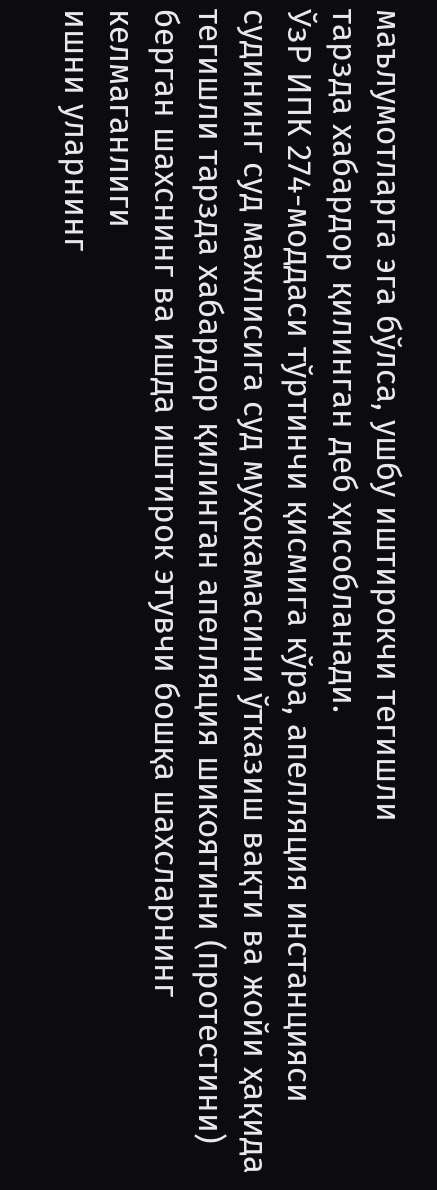маълумотларга эга бўлса, ушбу иштирокчи тегишли
тарзда хабардор қилинган деб ҳисобланади.
ЎзР ИПК 274-моддаси тўртинчи қисмига кўра, апелляция инстанцияси
судининг суд мажлисига суд муҳокамасини ўтказиш вақти ва жойи ҳақида
тегишли тарзда хабардор қилинган апелляция шикоятини (протестини)
берган шахснинг ва ишда иштирок этувчи бошқа шахсларнинг келмаганлиги
ишни уларнинг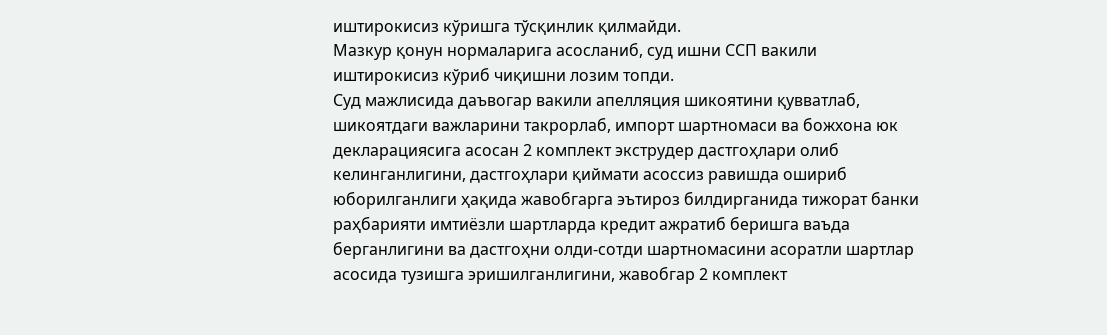иштирокисиз кўришга тўсқинлик қилмайди.
Мазкур қонун нормаларига асосланиб, суд ишни ССП вакили
иштирокисиз кўриб чиқишни лозим топди.
Суд мажлисида даъвогар вакили апелляция шикоятини қувватлаб,
шикоятдаги важларини такрорлаб, импорт шартномаси ва божхона юк
декларациясига асосан 2 комплект экструдер дастгоҳлари олиб
келинганлигини, дастгоҳлари қиймати асоссиз равишда ошириб
юборилганлиги ҳақида жавобгарга эътироз билдирганида тижорат банки
раҳбарияти имтиёзли шартларда кредит ажратиб беришга ваъда
берганлигини ва дастгоҳни олди-сотди шартномасини асоратли шартлар
асосида тузишга эришилганлигини, жавобгар 2 комплект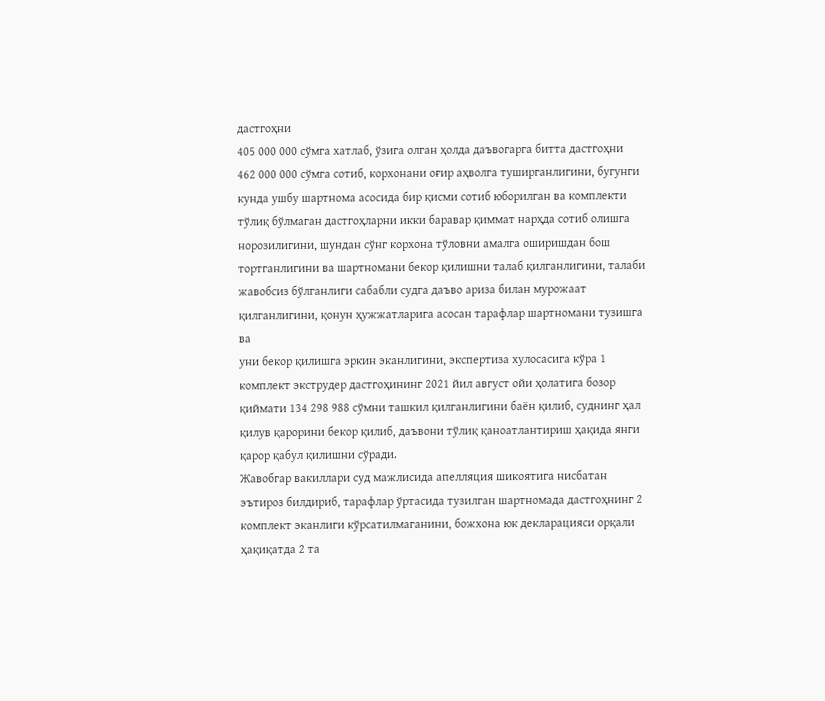дастгоҳни
405 000 000 сўмга хатлаб, ўзига олган ҳолда даъвогарга битта дастгоҳни
462 000 000 сўмга сотиб, корхонани оғир аҳволга туширганлигини, бугунги
кунда ушбу шартнома асосида бир қисми сотиб юборилган ва комплекти
тўлиқ бўлмаган дастгоҳларни икки баравар қиммат нарҳда сотиб олишга
норозилигини, шундан сўнг корхона тўловни амалга оширишдан бош
тортганлигини ва шартномани бекор қилишни талаб қилганлигини, талаби
жавобсиз бўлганлиги сабабли судга даъво ариза билан мурожаат
қилганлигини, қонун ҳужжатларига асосан тарафлар шартномани тузишга ва
уни бекор қилишга эркин эканлигини, экспертиза хулосасига кўра 1
комплект экструдер дастгоҳининг 2021 йил август ойи ҳолатига бозор
қиймати 134 298 988 сўмни ташкил қилганлигини баён қилиб, суднинг ҳал
қилув қарорини бекор қилиб, даъвони тўлиқ қаноатлантириш ҳақида янги
қарор қабул қилишни сўради.
Жавобгар вакиллари суд мажлисида апелляция шикоятига нисбатан
эътироз билдириб, тарафлар ўртасида тузилган шартномада дастгоҳнинг 2
комплект эканлиги кўрсатилмаганини, божхона юк декларацияси орқали
ҳақиқатда 2 та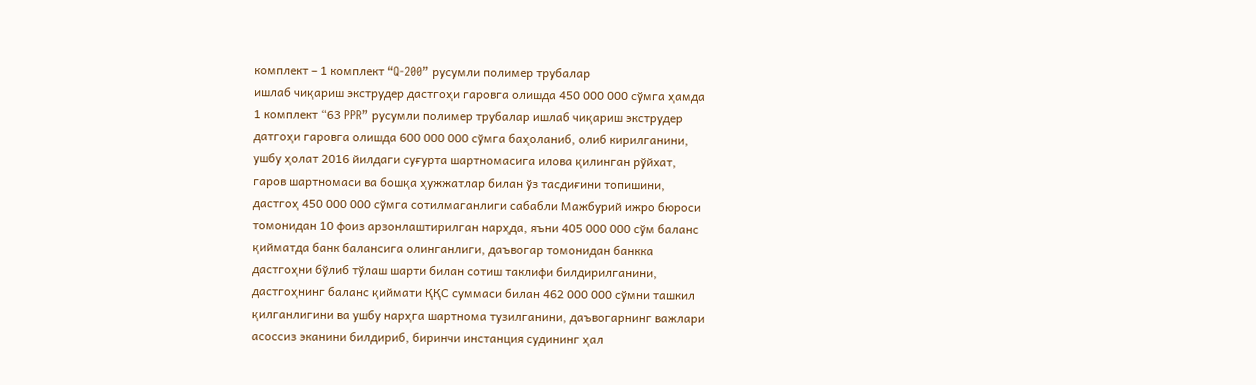комплект – 1 комплект “Q-200” русумли полимер трубалар
ишлаб чиқариш экструдер дастгоҳи гаровга олишда 450 000 000 сўмга ҳамда
1 комплект “63 PPR” русумли полимер трубалар ишлаб чиқариш экструдер
датгоҳи гаровга олишда 600 000 000 сўмга баҳоланиб, олиб кирилганини,
ушбу ҳолат 2016 йилдаги суғурта шартномасига илова қилинган рўйхат,
гаров шартномаси ва бошқа ҳужжатлар билан ўз тасдиғини топишини,
дастгоҳ 450 000 000 сўмга сотилмаганлиги сабабли Мажбурий ижро бюроси
томонидан 10 фоиз арзонлаштирилган нарҳда, яъни 405 000 000 сўм баланс
қийматда банк балансига олинганлиги, даъвогар томонидан банкка
дастгоҳни бўлиб тўлаш шарти билан сотиш таклифи билдирилганини,
дастгоҳнинг баланс қиймати ҚҚС суммаси билан 462 000 000 сўмни ташкил
қилганлигини ва ушбу нарҳга шартнома тузилганини, даъвогарнинг важлари
асоссиз эканини билдириб, биринчи инстанция судининг ҳал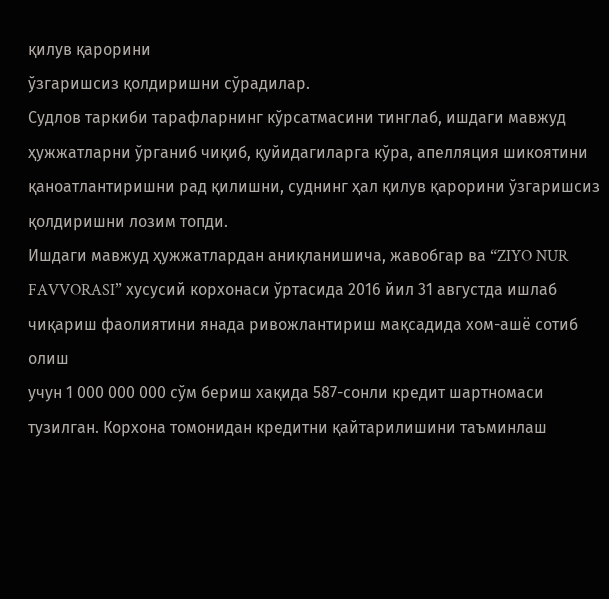қилув қарорини
ўзгаришсиз қолдиришни сўрадилар.
Судлов таркиби тарафларнинг кўрсатмасини тинглаб, ишдаги мавжуд
ҳужжатларни ўрганиб чиқиб, қуйидагиларга кўра, апелляция шикоятини
қаноатлантиришни рад қилишни, суднинг ҳал қилув қарорини ўзгаришсиз
қолдиришни лозим топди.
Ишдаги мавжуд ҳужжатлардан аниқланишича, жавобгар ва “ZIYO NUR
FAVVORASI” хусусий корхонаси ўртасида 2016 йил 31 августда ишлаб
чиқариш фаолиятини янада ривожлантириш мақсадида хом-ашё сотиб олиш
учун 1 000 000 000 сўм бериш хақида 587-сонли кредит шартномаси
тузилган. Корхона томонидан кредитни қайтарилишини таъминлаш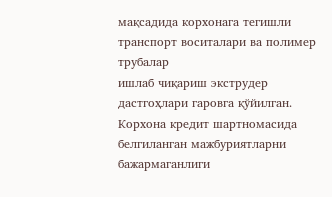мақсадида корхонага тегишли транспорт воситалари ва полимер трубалар
ишлаб чиқариш экструдер дастгоҳлари гаровга қўйилган.
Корхона кредит шартномасида белгиланган мажбуриятларни
бажармаганлиги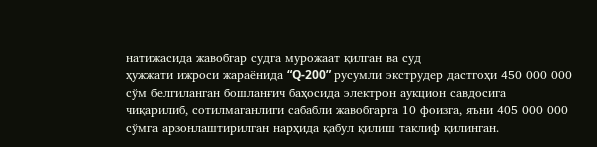натижасида жавобгар судга мурожаат қилган ва суд
ҳужжати ижроси жараёнида “Q-200” русумли экструдер дастгоҳи 450 000 000
сўм белгиланган бошланғич баҳосида электрон аукцион савдосига
чиқарилиб, сотилмаганлиги сабабли жавобгарга 10 фоизга, яъни 405 000 000
сўмга арзонлаштирилган нарҳида қабул қилиш таклиф қилинган.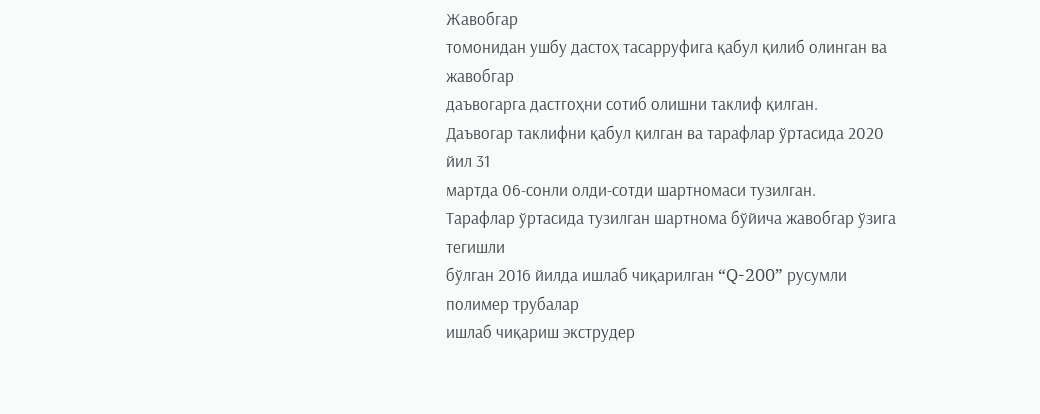Жавобгар
томонидан ушбу дастоҳ тасарруфига қабул қилиб олинган ва жавобгар
даъвогарга дастгоҳни сотиб олишни таклиф қилган.
Даъвогар таклифни қабул қилган ва тарафлар ўртасида 2020 йил 31
мартда 06-сонли олди-сотди шартномаси тузилган.
Тарафлар ўртасида тузилган шартнома бўйича жавобгар ўзига тегишли
бўлган 2016 йилда ишлаб чиқарилган “Q-200” русумли полимер трубалар
ишлаб чиқариш экструдер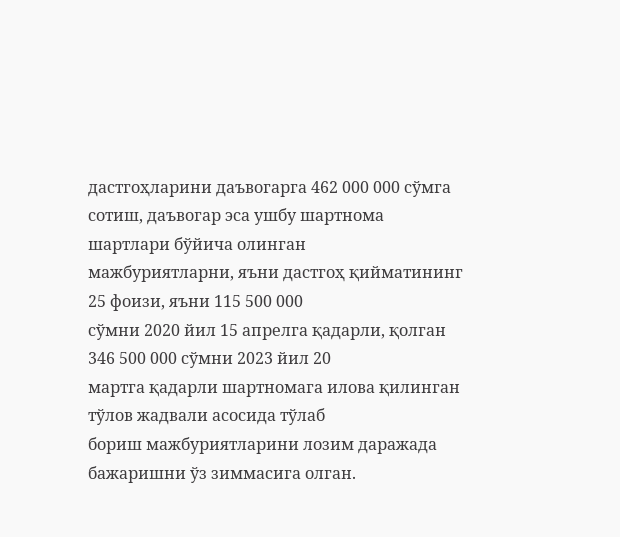дастгоҳларини даъвогарга 462 000 000 сўмга
сотиш, даъвогар эса ушбу шартнома шартлари бўйича олинган
мажбуриятларни, яъни дастгоҳ қийматининг 25 фоизи, яъни 115 500 000
сўмни 2020 йил 15 апрелга қадарли, қолган 346 500 000 сўмни 2023 йил 20
мартга қадарли шартномага илова қилинган тўлов жадвали асосида тўлаб
бориш мажбуриятларини лозим даражада бажаришни ўз зиммасига олган.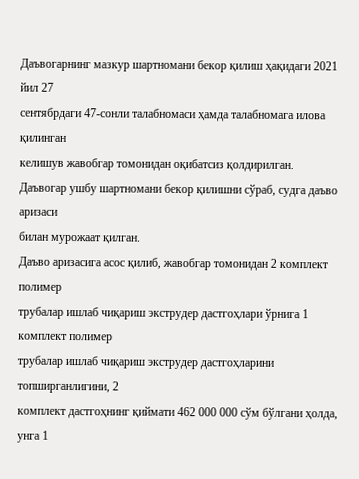Даъвогарнинг мазкур шартномани бекор қилиш ҳақидаги 2021 йил 27
сентябрдаги 47-сонли талабномаси ҳамда талабномага илова қилинган
келишув жавобгар томонидан оқибатсиз қолдирилган.
Даъвогар ушбу шартномани бекор қилишни сўраб, судга даъво аризаси
билан мурожаат қилган.
Даъво аризасига асос қилиб, жавобгар томонидан 2 комплект полимер
трубалар ишлаб чиқариш экструдер дастгоҳлари ўрнига 1 комплект полимер
трубалар ишлаб чиқариш экструдер дастгоҳларини топширганлигини, 2
комплект дастгоҳнинг қиймати 462 000 000 сўм бўлгани ҳолда, унга 1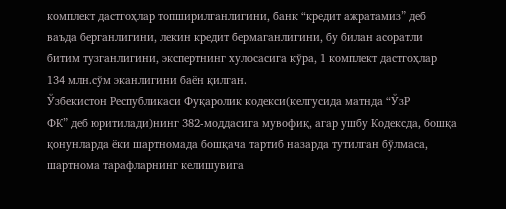комплект дастгоҳлар топширилганлигини, банк “кредит ажратамиз” деб
ваъда берганлигини, лекин кредит бермаганлигини, бу билан асоратли
битим тузганлигини, экспертнинг хулосасига кўра, 1 комплект дастгоҳлар
134 млн.сўм эканлигини баён қилган.
Ўзбекистон Республикаси Фуқаролик кодекси(келгусида матнда “ЎзР
ФК” деб юритилади)нинг 382-моддасига мувофиқ, агар ушбу Кодексда, бошқа
қонунларда ёки шартномада бошқача тартиб назарда тутилган бўлмаса,
шартнома тарафларнинг келишувига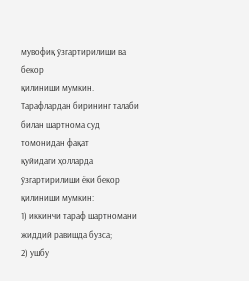мувофиқ ўзгартирилиши ва бекор
қилиниши мумкин.
Тарафлардан бирининг талаби билан шартнома суд томонидан фақат
қуйидаги ҳолларда ўзгартирилиши ёки бекор қилиниши мумкин:
1) иккинчи тараф шартномани жиддий равишда бузса;
2) ушбу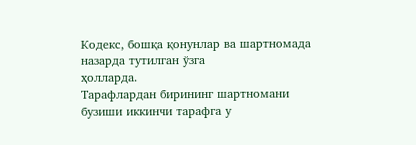Кодекс, бошқа қонунлар ва шартномада назарда тутилган ўзга
ҳолларда.
Тарафлардан бирининг шартномани бузиши иккинчи тарафга у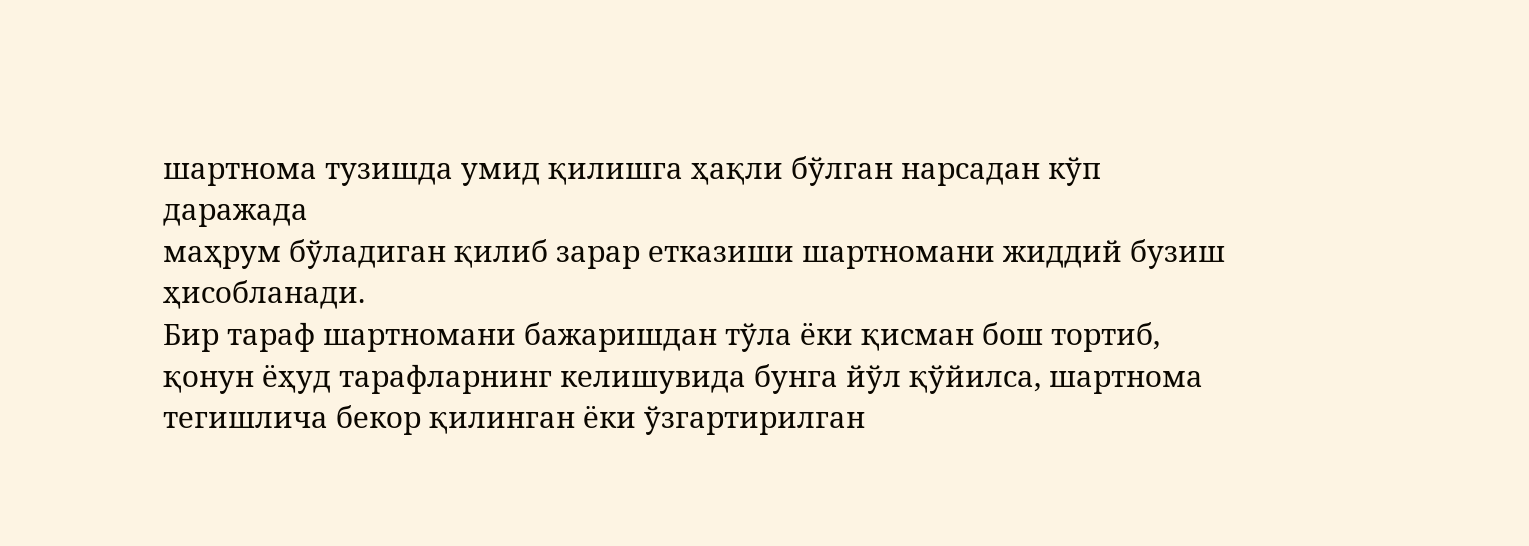шартнома тузишда умид қилишга ҳақли бўлган нарсадан кўп даражада
маҳрум бўладиган қилиб зарар етказиши шартномани жиддий бузиш
ҳисобланади.
Бир тараф шартномани бажаришдан тўла ёки қисман бош тортиб,
қонун ёҳуд тарафларнинг келишувида бунга йўл қўйилса, шартнома
тегишлича бекор қилинган ёки ўзгартирилган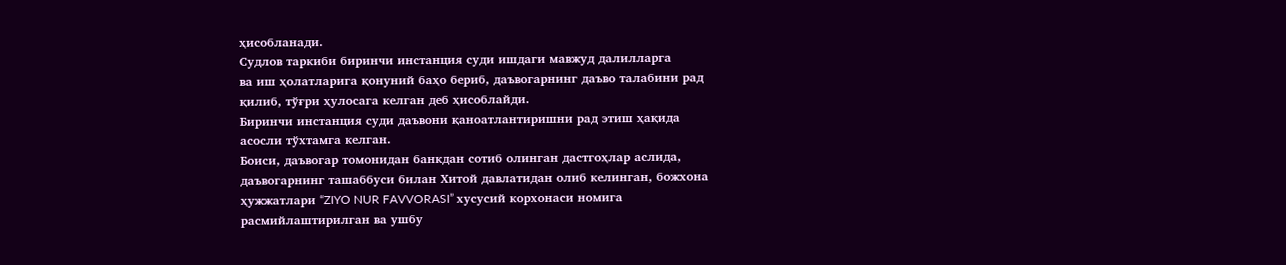ҳисобланади.
Судлов таркиби биринчи инстанция суди ишдаги мавжуд далилларга
ва иш ҳолатларига қонуний баҳо бериб, даъвогарнинг даъво талабини рад
қилиб, тўғри ҳулосага келган деб ҳисоблайди.
Биринчи инстанция суди даъвони қаноатлантиришни рад этиш ҳақида
асосли тўхтамга келган.
Боиси, даъвогар томонидан банкдан сотиб олинган дастгоҳлар аслида,
даъвогарнинг ташаббуси билан Хитой давлатидан олиб келинган, божхона
ҳужжатлари “ZIYO NUR FAVVORASI” хусусий корхонаси номига
расмийлаштирилган ва ушбу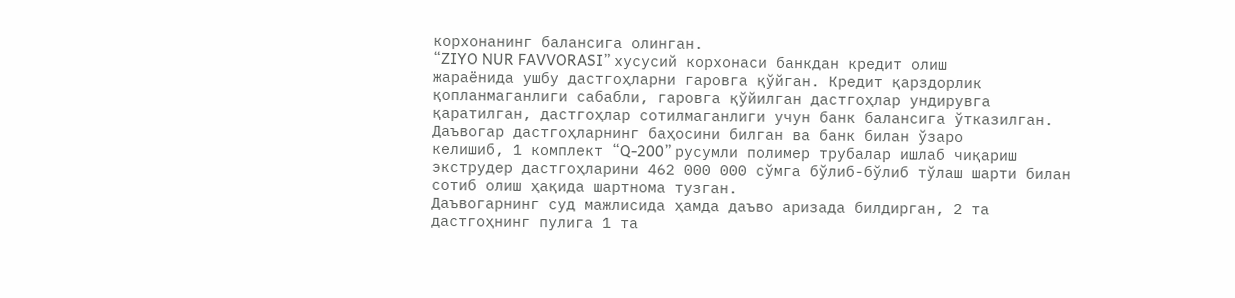корхонанинг балансига олинган.
“ZIYO NUR FAVVORASI” хусусий корхонаси банкдан кредит олиш
жараёнида ушбу дастгоҳларни гаровга қўйган. Кредит қарздорлик
қопланмаганлиги сабабли, гаровга қўйилган дастгоҳлар ундирувга
қаратилган, дастгоҳлар сотилмаганлиги учун банк балансига ўтказилган.
Даъвогар дастгоҳларнинг баҳосини билган ва банк билан ўзаро
келишиб, 1 комплект “Q-200” русумли полимер трубалар ишлаб чиқариш
экструдер дастгоҳларини 462 000 000 сўмга бўлиб-бўлиб тўлаш шарти билан
сотиб олиш ҳақида шартнома тузган.
Даъвогарнинг суд мажлисида ҳамда даъво аризада билдирган, 2 та
дастгоҳнинг пулига 1 та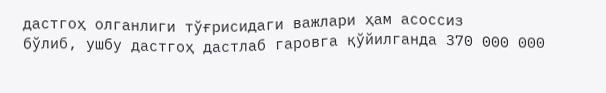дастгоҳ олганлиги тўғрисидаги важлари ҳам асоссиз
бўлиб, ушбу дастгоҳ дастлаб гаровга қўйилганда 370 000 000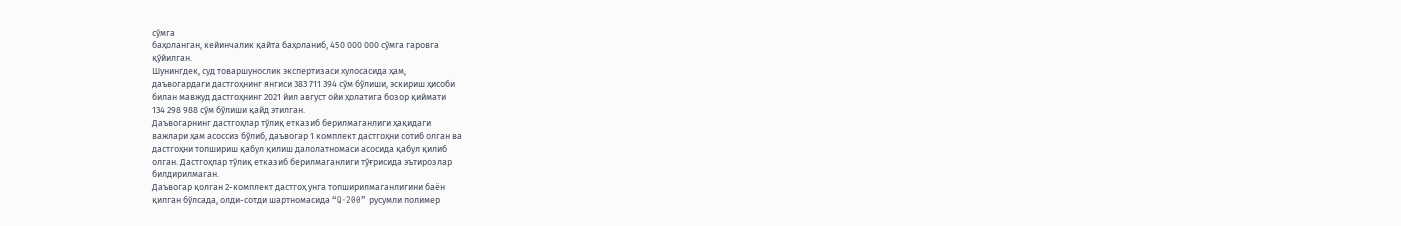сўмга
баҳоланган, кейинчалик қайта баҳоланиб, 450 000 000 сўмга гаровга
қўйилган.
Шунингдек, суд товаршунослик экспертизаси хулосасида ҳам,
даъвогардаги дастгоҳнинг янгиси 383 711 394 сўм бўлиши, эскириш ҳисоби
билан мавжуд дастгоҳнинг 2021 йил август ойи ҳолатига бозор қиймати
134 298 988 сўм бўлиши қайд этилган.
Даъвогарнинг дастгоҳлар тўлиқ етказиб берилмаганлиги ҳақидаги
важлари ҳам асоссиз бўлиб, даъвогар 1 комплект дастгоҳни сотиб олган ва
дастгоҳни топшириш қабул қилиш далолатномаси асосида қабул қилиб
олган. Дастгоҳлар тўлиқ етказиб берилмаганлиги тўғрисида эътирозлар
билдирилмаган.
Даъвогар қолган 2-комплект дастгоҳ унга топширилмаганлигини баён
қилган бўлсада, олди-сотди шартномасида “Q-200” русумли полимер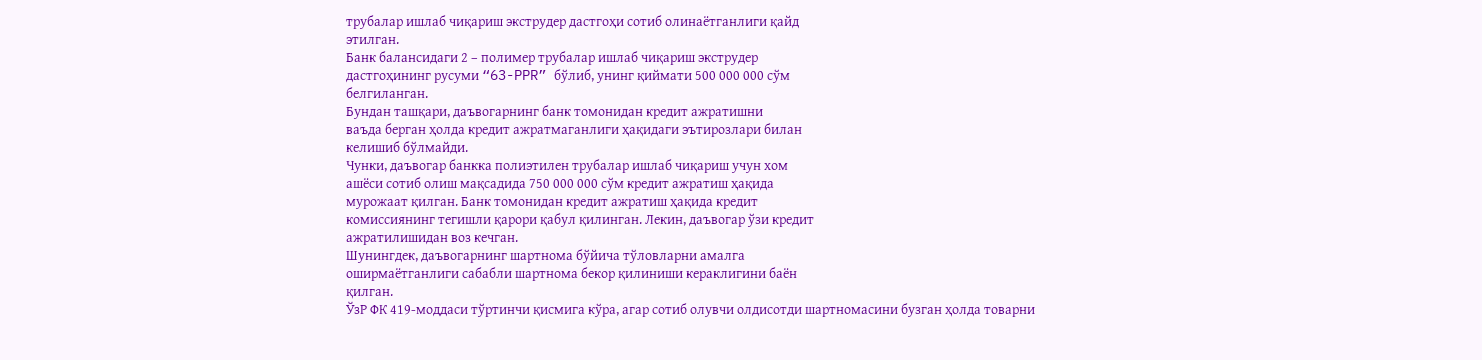трубалар ишлаб чиқариш экструдер дастгоҳи сотиб олинаётганлиги қайд
этилган.
Банк балансидаги 2 – полимер трубалар ишлаб чиқариш экструдер
дастгоҳининг русуми “63-PPR” бўлиб, унинг қиймати 500 000 000 сўм
белгиланган.
Бундан ташқари, даъвогарнинг банк томонидан кредит ажратишни
ваъда берган ҳолда кредит ажратмаганлиги ҳақидаги эътирозлари билан
келишиб бўлмайди.
Чунки, даъвогар банкка полиэтилен трубалар ишлаб чиқариш учун хом
ашёси сотиб олиш мақсадида 750 000 000 сўм кредит ажратиш ҳақида
мурожаат қилган. Банк томонидан кредит ажратиш ҳақида кредит
комиссиянинг тегишли қарори қабул қилинган. Лекин, даъвогар ўзи кредит
ажратилишидан воз кечган.
Шунингдек, даъвогарнинг шартнома бўйича тўловларни амалга
оширмаётганлиги сабабли шартнома бекор қилиниши кераклигини баён
қилган.
ЎзР ФК 419-моддаси тўртинчи қисмига кўра, агар сотиб олувчи олдисотди шартномасини бузган ҳолда товарни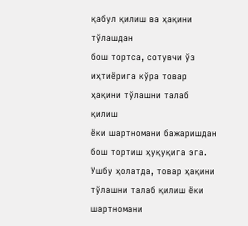қабул қилиш ва ҳақини тўлашдан
бош тортса, сотувчи ўз иҳтиёрига кўра товар ҳақини тўлашни талаб қилиш
ёки шартномани бажаришдан бош тортиш ҳуқуқига эга.
Ушбу ҳолатда, товар ҳақини тўлашни талаб қилиш ёки шартномани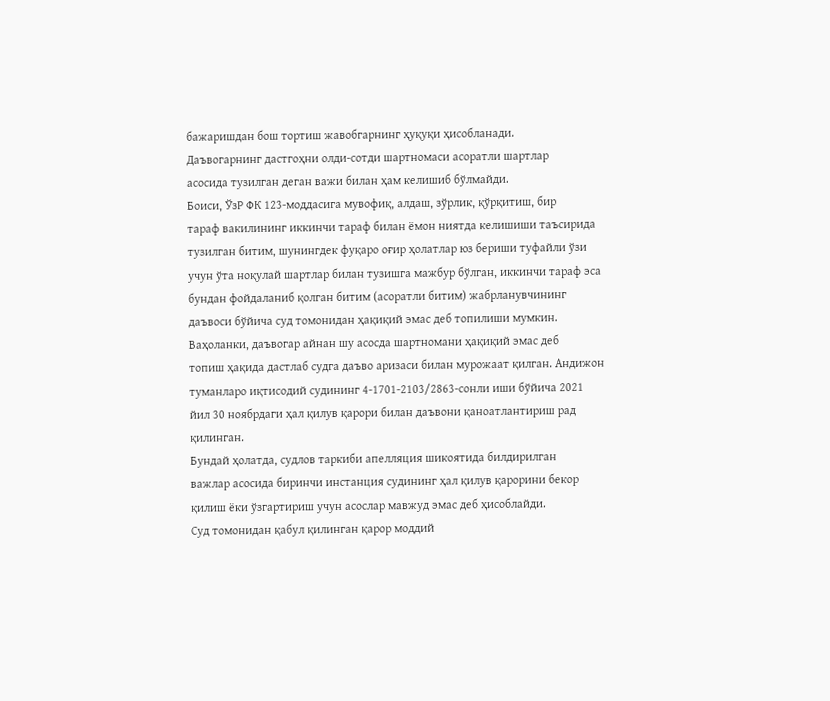бажаришдан бош тортиш жавобгарнинг ҳуқуқи ҳисобланади.
Даъвогарнинг дастгоҳни олди-сотди шартномаси асоратли шартлар
асосида тузилган деган важи билан ҳам келишиб бўлмайди.
Боиси, ЎзР ФК 123-моддасига мувофиқ, алдаш, зўрлик, қўрқитиш, бир
тараф вакилининг иккинчи тараф билан ёмон ниятда келишиши таъсирида
тузилган битим, шунингдек фуқаро оғир ҳолатлар юз бериши туфайли ўзи
учун ўта ноқулай шартлар билан тузишга мажбур бўлган, иккинчи тараф эса
бундан фойдаланиб қолган битим (асоратли битим) жабрланувчининг
даъвоси бўйича суд томонидан ҳақиқий эмас деб топилиши мумкин.
Ваҳоланки, даъвогар айнан шу асосда шартномани ҳақиқий эмас деб
топиш ҳақида дастлаб судга даъво аризаси билан мурожаат қилган. Андижон
туманларо иқтисодий судининг 4-1701-2103/2863-сонли иши бўйича 2021
йил 30 ноябрдаги ҳал қилув қарори билан даъвони қаноатлантириш рад
қилинган.
Бундай ҳолатда, судлов таркиби апелляция шикоятида билдирилган
важлар асосида биринчи инстанция судининг ҳал қилув қарорини бекор
қилиш ёки ўзгартириш учун асослар мавжуд эмас деб ҳисоблайди.
Суд томонидан қабул қилинган қарор моддий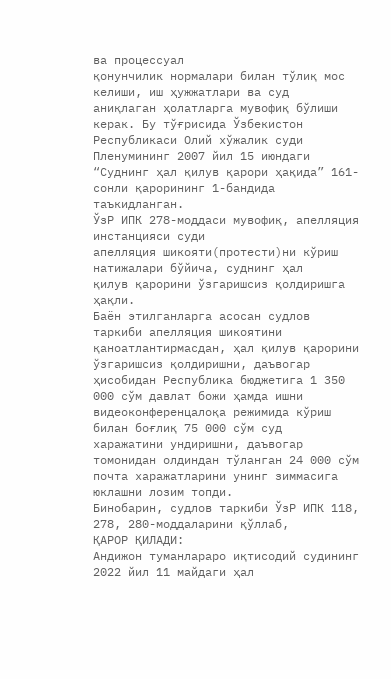ва процессуал
қонунчилик нормалари билан тўлиқ мос келиши, иш ҳужжатлари ва суд
аниқлаган ҳолатларга мувофиқ бўлиши керак. Бу тўғрисида Ўзбекистон
Республикаси Олий хўжалик суди Пленумининг 2007 йил 15 июндаги
“Суднинг ҳал қилув қарори ҳақида” 161-сонли қарорининг 1-бандида
таъкидланган.
ЎзР ИПК 278-моддаси мувофиқ, апелляция инстанцияси суди
апелляция шикояти(протести)ни кўриш натижалари бўйича, суднинг ҳал
қилув қарорини ўзгаришсиз қолдиришга ҳақли.
Баён этилганларга асосан судлов таркиби апелляция шикоятини
қаноатлантирмасдан, ҳал қилув қарорини ўзгаришсиз қолдиришни, даъвогар
ҳисобидан Республика бюджетига 1 350 000 сўм давлат божи ҳамда ишни
видеоконференцалоқа режимида кўриш билан боғлиқ 75 000 сўм суд
харажатини ундиришни, даъвогар томонидан олдиндан тўланган 24 000 сўм
почта харажатларини унинг зиммасига юклашни лозим топди.
Бинобарин, судлов таркиби ЎзР ИПК 118, 278, 280-моддаларини қўллаб,
ҚАРОР ҚИЛАДИ:
Андижон туманлараро иқтисодий судининг 2022 йил 11 майдаги ҳал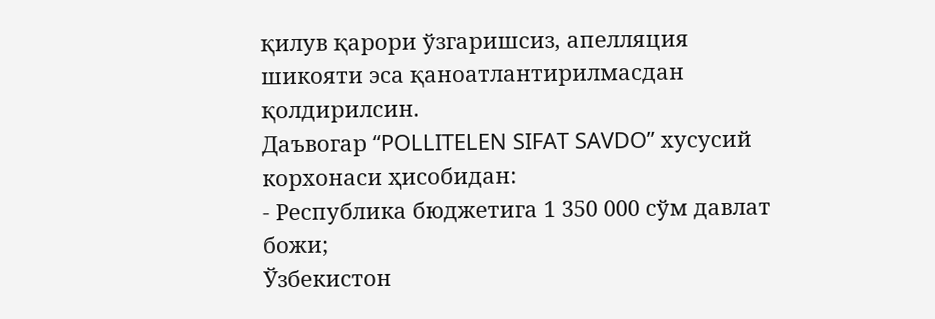қилув қарори ўзгаришсиз, апелляция шикояти эса қаноатлантирилмасдан
қолдирилсин.
Даъвогар “POLLITELEN SIFAT SAVDO” хусусий корхонаси ҳисобидан:
- Республика бюджетига 1 350 000 сўм давлат божи;
Ўзбекистон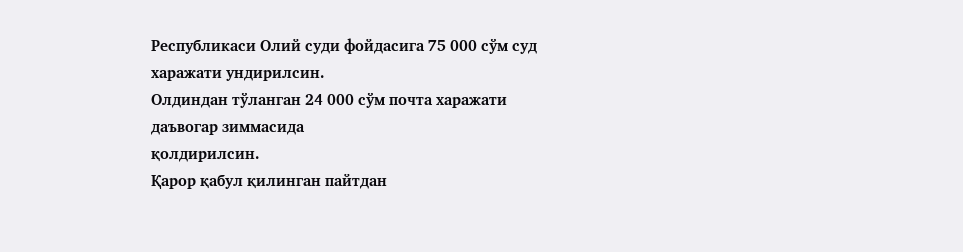Республикаси Олий суди фойдасига 75 000 сўм суд
харажати ундирилсин.
Олдиндан тўланган 24 000 сўм почта харажати даъвогар зиммасида
қолдирилсин.
Қарор қабул қилинган пайтдан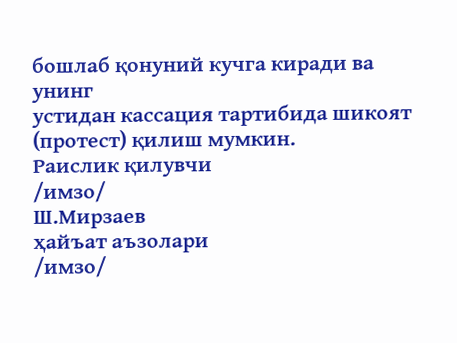бошлаб қонуний кучга киради ва унинг
устидан кассация тартибида шикоят (протест) қилиш мумкин.
Раислик қилувчи
/имзо/
Ш.Мирзаев
ҳайъат аъзолари
/имзо/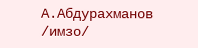А.Абдурахманов
/имзо/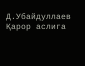Д.Убайдуллаев
Қарор аслига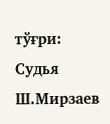тўғри:
Судья
Ш.Мирзаев